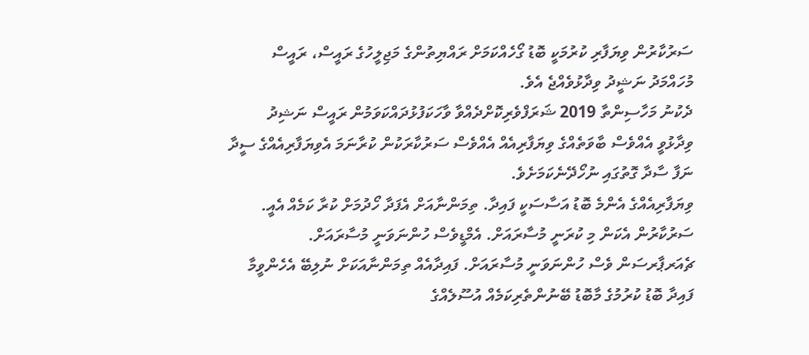ސަރުކާރުން ވިޔަފާރި ކުރުމަކީ ބޮޑު ގޯހެއްކަމަށް ރައްޔިތުންގެ މަޖިލީހުގެ ރައީސް، ރައީސް މުހައްމަދު ނަޝީދު ވިދާޅުވެއްޖެ އެވެ.
ދެކުނު މަހާސިންތާ 2019 ޝަރަފްވެރިކޮށްދެއްވާ ވާހަކަފުޅުދައްކަވަމުން ރައީސް ނަޝިދު ވިދާޅުވީ އެއްވެސް ބާވަތެއްގެ ވިޔަފާރިއެއް އެއްވެސް ސަރުކާރަކުން ކުރާނަމަ އެވިޔަފާރިއެއްގެ ސީދާ ނަފާ ސާދާ ގޮތުގައި ނުހޯދޭނެކަމަށެވެ.
ވިޔަފާރިއެއްގެ އެންމެ ބޮޑު އަސާސަކީ ފައިދާ. ތިމަންނާއަށް އެފަދާ ހޯދުމަށް ކުރާ ކަމެއް އެއީ. ސަރުކާރުން އެކަން މި ކުރަނީ މުސާރައަށް. އެމްޑީވެސް ހުންނަވަނީ މުސާރައަށް. ޗެއަރޕާރސަން ވެސް ހުންނަވަނީ މުސާރައަށް. ފައިދާއެއް ތިމަންނާއަކަށް ނުލިބޭ އެހެންވީމާ ފައިދާ ބޮޑު ކުރުމުގެ މާބޮޑު ބޭނުންތެރިކަމެއް އުސޫލެއްގެ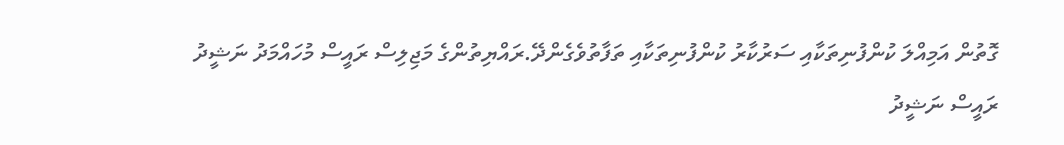ގޮތުން އަމިއްލަ ކުންފުނިތަކާއި ސަރުކާރު ކުންފުނިތަކާއި ތަފާތުވެގެންދޭ.ރައްޔިތުންގެ މަޖިލިސް ރައީސް މުހައްމަދު ނަޝީދު
ރައީސް ނަޝީދު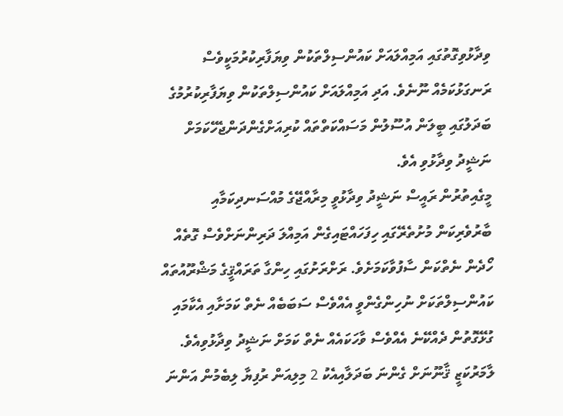ވިދާޅުވިގޮތުގައި އަމިއްލައަށް ކައުންސިލްތަކުން ވިޔަފާރިކުރުމަކީވެސް ރަނގަޅުކަމެއް ނޫނެވެ. އަދި އަމިއްލައަށް ކައުންސިލްތަކުން ވިޔަފާރިކުރުމުގެ ބަދަލުގައި ބީލަން އުސޫލުން މަސައްކަތްތައް ކުރިއަށްގެންދަންޖެހޭކަމަށް ނަޝީދު ވިދާޅުވި އެވެ.
މީގެއިތުރުން ރައީސް ނަޝީދު ވިދާޅުވީ މިރާއްޖޭގެ މުއްސަނދިކަމާއި ބާރުވެރިކަން މުށުތެރޭގައި ހިފަހައްޓައިގެން އަމިއްލަ ދަރިންނަށްވެސް ގޮތެއް ހޯދެން ނެތްކަން ސާފުވާކަމަށެވެ. ރަށްރަށުގައި ހިންގާ ތަރައްޤީގެ މަޝްރޫއުތައް ކައުންސިލްތަކަށް ނުހިންގެންވީ އެއްވެސް ސަބަބެއް ނެތް ކަމަށާއި އެކާމައި ގުޅޭގޮތުން ދެއްކޭނެ އެއްވެސް ވާހަކައެއް ނެތް ކަމަށް ނަޝީދު ވިދާޅުވިއެވެ.
ލާމަރުކަޒީ ޤާނޫނަށް ގެންނަ ބަދަލާއިއެކު 2 މިލިއަން ރުފިޔާ ލިބެމުން އަންނަ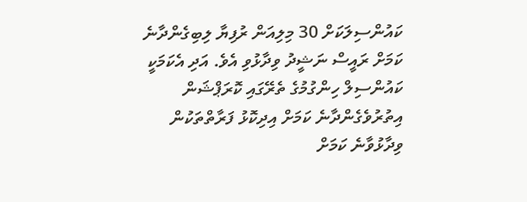ކައުންސިލަކަށް 30 މިލިއަން ރުފިޔާ ލިބިގެންދާނެ ކަމަށް ރައީސް ނަޝީދު ވިދާޅުވި އެވެ. އަދި އެކަމަކީ ކައުންސިލް ހިންގުމުގެ ތެރޭގައި ކޮރަޕްޝަން އިތުރުވެގެންދާނެ ކަމަށް އިދިކޮޅު ފަރާތްތަކުން ވިދާޅުވާނެ ކަމަށް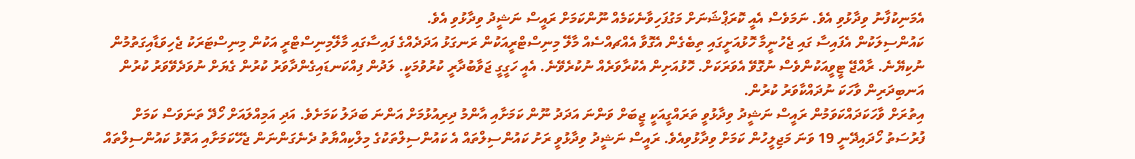އެމަނިކުފާނު ވިދާޅުވި އެވެ. ނަމަވެސް އެއީ ކޮރަޕްޝަނަށް މަގުފަހިވާނެކަމެއް ނޫންކަމަށް ރައީސް ނަޝީދު ވިދާޅުވި އެވެ.
ކައުންސިލަކުން އެފައިސާ ގައި ޖެހުނީމާ ހޮޅުއަށީގައި ތިބެގެން އެގޮވާ އެއްޗއްސެއް މާލޭ މިނިސްޓްރީއަކުން ރަނގަޅު އަދަދެއްގެ ފައިސާގައި މާލޭމިނިސްޓްރީ އަކުން މިނިސްޓަރަކު ޖެހިވަޑާއިގަތުމުން ނުކިޔޭނެ. ރާއްޖޭ ޓީވީއަކުންވެސް ނުގޮވޭ އެވަރަކަށް. ހޮޅުއަށިން އެކުރާވަރެއް ނުކުރެވޭނެ. އެއީ ހަގީގީ ޖަވާބުދާރީ ކުރުވުމަކީ. ލަދުން ފިއްކަނޑައިގެންދާވަރު ކުރުން ގެޔަށް ނުވަދެވޭވަރު ކުރުން އަނބިދަރިން ވާހަކަ ނުދައްކާވަރު ކުރުން.
އިތުރަށް ވާހަކަދައްކަވަމުން ރައީސް ނަޝީދު ވިދާޅުވީ ތަރައްގީއަކީ ޖީބަށް ވަންނަ އަދަދު ނޫން ކަމަށާއި އާންމު ދިރިއުޅުމަށް އަންނަ ބަދަލު ކަމަށެވެ. އަދި އަމިއްލައަށް ހޯދޭ ތަނަވަސް ކަމަށް ފުރުސަތު ހޯދައިދޭނީ 19 ވަނަ މަޖިލީހުން ކަމަށް ވިދާޅުވިއެވެ. ރައީސް ނަޝީދު ވިދާޅުވީ ރަށު ކައުންސިލްތައް އެ ކައުންސިލްތަކުގެ މިލްކިއްޔާތު ދެނެގަންނަން ޖެހޭކަމަށާއި އަތޮޅު ކައުންސިލްތައް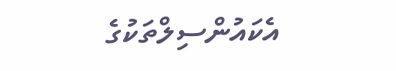އެކައުންސިލްތަކުގެ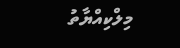މިލްކިއްޔާތު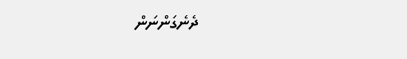ދެނެގަންނަން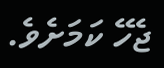ޖެހޭ ކަމަށެވެ.